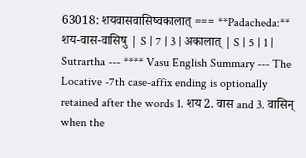63018: शयवासवासिष्वकालात् === **Padacheda:** शय-वास-वासिषु | S | 7 | 3 | अकालात् | S | 5 | 1 | Sutrartha --- **** Vasu English Summary --- The Locative -7th case-affix ending is optionally retained after the words 1. शय 2. वास and 3. वासिन् when the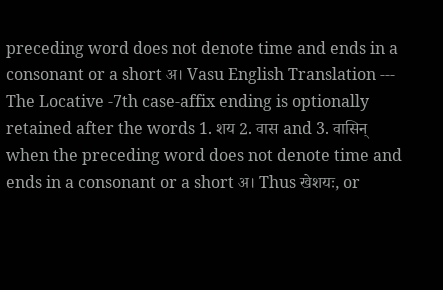preceding word does not denote time and ends in a consonant or a short अ। Vasu English Translation --- The Locative -7th case-affix ending is optionally retained after the words 1. शय 2. वास and 3. वासिन् when the preceding word does not denote time and ends in a consonant or a short अ। Thus खेशयः, or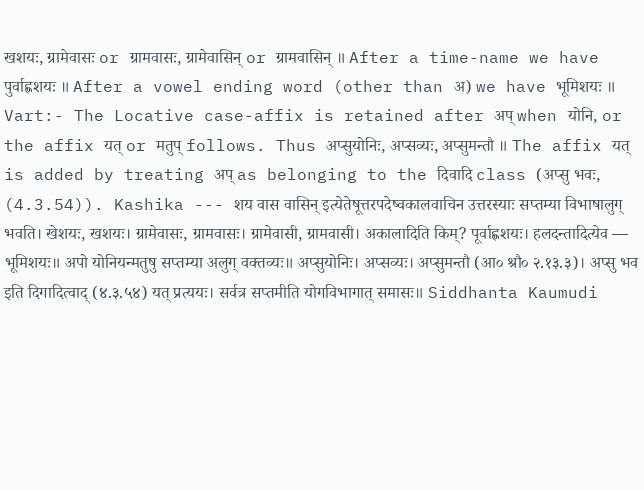खशयः, ग्रामेवासः or ग्रामवासः, ग्रामेवासिन् or ग्रामवासिन् ॥ After a time-name we have पुर्वाह्णशयः ॥ After a vowel ending word (other than अ) we have भूमिशयः ॥ Vart:- The Locative case-affix is retained after अप् when योनि, or the affix यत् or मतुप् follows. Thus अप्सुयोनिः, अप्सव्यः, अप्सुमन्तौ ॥ The affix यत् is added by treating अप् as belonging to the दिवादि class (अप्सु भवः, (4.3.54)). Kashika --- शय वास वासिन् इत्येतेषूत्तरपदेष्वकालवाचिन उत्तरस्याः सप्तम्या विभाषालुग् भवति। खेशयः, खशयः। ग्रामेवासः, ग्रामवासः। ग्रामेवासी, ग्रामवासी। अकालादिति किम्? पूर्वाह्णशयः। हलदन्तादित्येव — भूमिशयः॥ अपो योनियन्मतुषु सप्तम्या अलुग् वक्तव्यः॥ अप्सुयोनिः। अप्सव्यः। अप्सुमन्तौ (आ० श्रौ० २.१३.३)। अप्सु भव इति दिगादित्वाद् (४.३.५४) यत् प्रत्ययः। सर्वत्र सप्तमीति योगविभागात् समासः॥ Siddhanta Kaumudi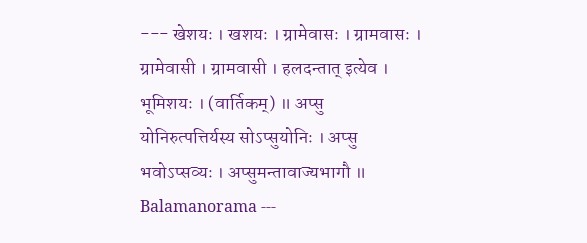--- खेशयः । खशयः । ग्रामेवासः । ग्रामवासः । ग्रामेवासी । ग्रामवासी । हलदन्तात् इत्येव । भूमिशयः । (वार्तिकम्) ॥ अप्सु योनिरुत्पत्तिर्यस्य सोऽप्सुयोनिः । अप्सु भवोऽप्सव्यः । अप्सुमन्तावाज्यभागौ ॥ Balamanorama ---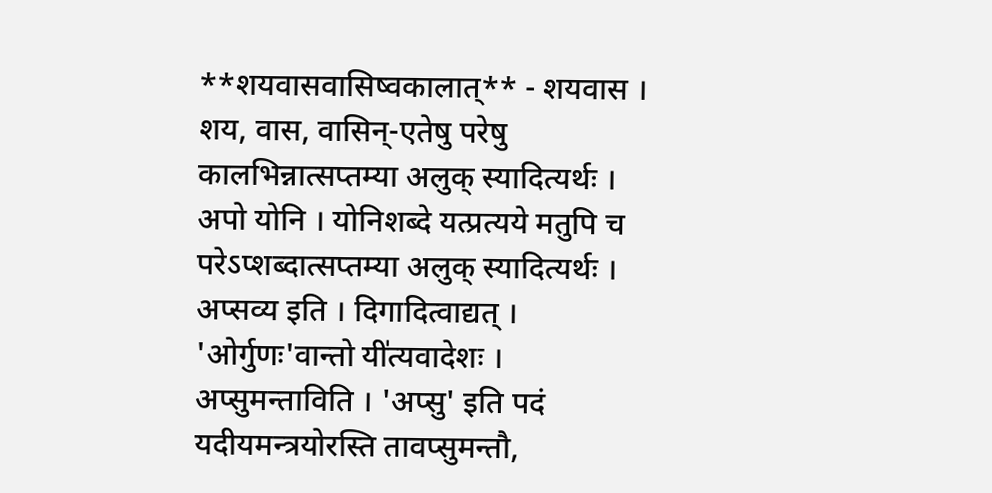**शयवासवासिष्वकालात्** - शयवास । शय, वास, वासिन्-एतेषु परेषु कालभिन्नात्सप्तम्या अलुक् स्यादित्यर्थः । अपो योनि । योनिशब्दे यत्प्रत्यये मतुपि च परेऽप्शब्दात्सप्तम्या अलुक् स्यादित्यर्थः । अप्सव्य इति । दिगादित्वाद्यत् । 'ओर्गुणः'वान्तो यी॑त्यवादेशः । अप्सुमन्ताविति । 'अप्सु' इति पदं यदीयमन्त्रयोरस्ति तावप्सुमन्तौ,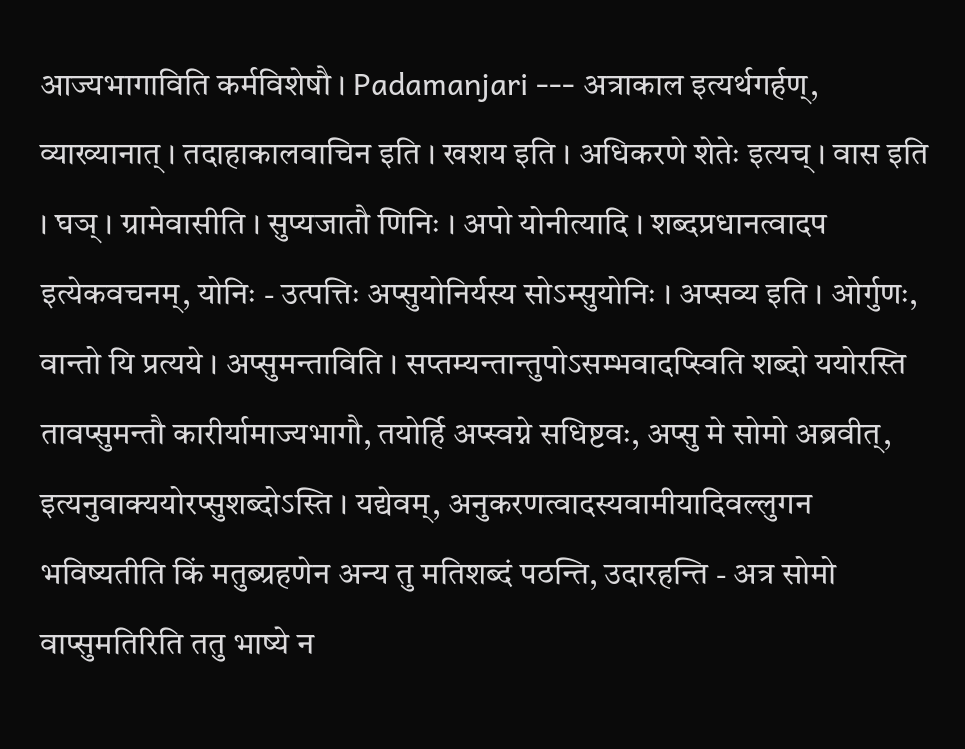आज्यभागाविति कर्मविशेषौ । Padamanjari --- अत्राकाल इत्यर्थगर्हण्, व्याख्यानात् । तदाहाकालवाचिन इति । खशय इति । अधिकरणे शेतेः इत्यच् । वास इति । घञ् । ग्रामेवासीति । सुप्यजातौ णिनिः । अपो योनीत्यादि । शब्दप्रधानत्वादप इत्येकवचनम्, योनिः - उत्पत्तिः अप्सुयोनिर्यस्य सोऽम्सुयोनिः । अप्सव्य इति । ओर्गुणः, वान्तो यि प्रत्यये । अप्सुमन्ताविति । सप्तम्यन्तान्तुपोऽसम्भवादप्स्विति शब्दो ययोरस्ति तावप्सुमन्तौ कारीर्यामाज्यभागौ, तयोर्हि अप्स्वग्ने सधिष्टवः, अप्सु मे सोमो अब्रवीत्, इत्यनुवाक्ययोरप्सुशब्दोऽस्ति । यद्येवम्, अनुकरणत्वादस्यवामीयादिवल्लुगन भविष्यतीति किं मतुब्ग्रहणेन अन्य तु मतिशब्दं पठन्ति, उदारहन्ति - अत्र सोमो वाप्सुमतिरिति ततु भाष्ये न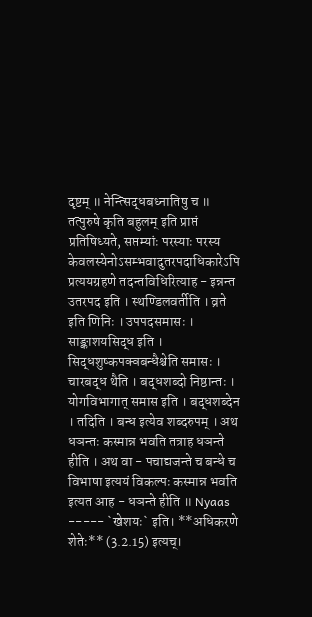दृष्टम् ॥ नेन्त्सिद्धबध्नातिषु च ॥ तत्पुरुषे कृति बहुलम् इति प्राप्तं प्रतिषिध्यते, सप्तम्यांः परस्याः परस्य केवलस्येनोऽसम्भवादुतरपदाधिकारेऽपि प्रत्ययग्रहणे तदन्तविधिरित्याह - इन्नन्त उतरपद इति । स्थण्डिलवर्तीति । व्रते इति णिनिः । उपपदसमासः । साङ्काशयसिद्ध इति । सिद्धशुष्कपक्वबन्धैश्चेति समासः । चारबद्ध थैति । बद्धशब्दो निष्ठान्तः । योगविभागात् समास इति । बद्धशब्देन । तदिति । बन्ध इत्येव शब्दरुपम् । अथ धञन्तः कस्मान्न भवति तत्राह धञन्ते हीति । अथ वा - पचाद्यजन्ते च बन्धे च विभाषा इत्ययं विकल्पः कस्मान्न भवति इत्यत आह - धञन्ते हीति ॥ Nyaas ----- `खेशयः` इति। **अधिकरणे शेतेः** (3.2.15) इत्यच्।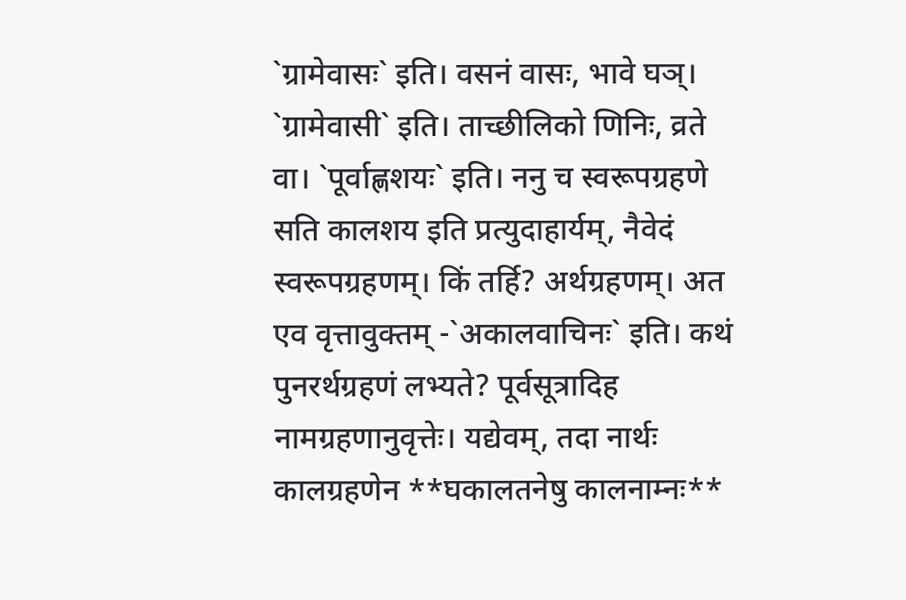`ग्रामेवासः` इति। वसनं वासः, भावे घञ्। `ग्रामेवासी` इति। ताच्छीलिको णिनिः, व्रते वा। `पूर्वाह्णशयः` इति। ननु च स्वरूपग्रहणे सति कालशय इति प्रत्युदाहार्यम्, नैवेदं स्वरूपग्रहणम्। किं तर्हि? अर्थग्रहणम्। अत एव वृत्तावुक्तम् -`अकालवाचिनः` इति। कथं पुनरर्थग्रहणं लभ्यते? पूर्वसूत्रादिह नामग्रहणानुवृत्तेः। यद्येवम्, तदा नार्थः कालग्रहणेन **घकालतनेषु कालनाम्नः**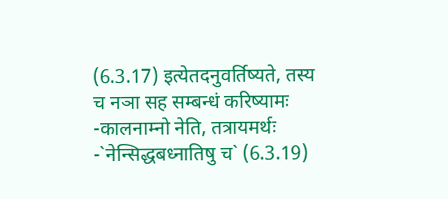(6.3.17) इत्येतदनुवर्तिष्यते, तस्य च नञा सह सम्बन्धं करिष्यामः -कालनाम्नो नेति, तत्रायमर्थः -`नेन्सिद्धबध्नातिषु च` (6.3.19)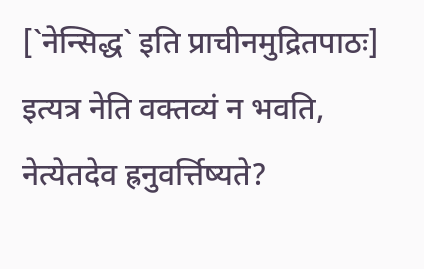[`नेन्सिद्ध` इति प्राचीनमुद्रितपाठः] इत्यत्र नेति वक्तव्यं न भवति, नेत्येतदेव ह्रनुवर्त्तिष्यते?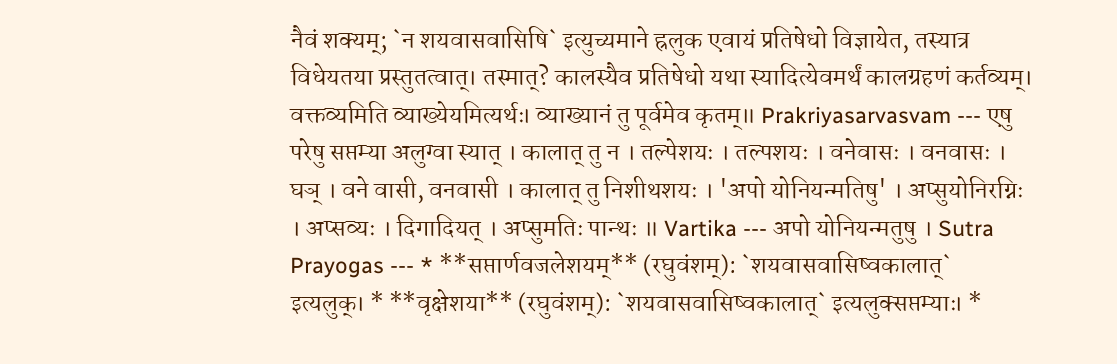नैवं शक्यम्; `न शयवासवासिषि` इत्युच्यमाने ह्रलुक एवायं प्रतिषेधो विज्ञायेत, तस्यात्र विधेयतया प्रस्तुतत्वात्। तस्मात्? कालस्यैव प्रतिषेधो यथा स्यादित्येवमर्थं कालग्रहणं कर्तव्यम्। वक्तव्यमिति व्याख्येयमित्यर्थः। व्याख्यानं तु पूर्वमेव कृतम्॥ Prakriyasarvasvam --- एषु परेषु सप्तम्या अलुग्वा स्यात् । कालात् तु न । तल्पेशयः । तल्पशयः । वनेवासः । वनवासः । घञ् । वने वासी, वनवासी । कालात् तु निशीथशयः । 'अपो योनियन्मतिषु' । अप्सुयोनिरग्निः । अप्सव्यः । दिगादियत् । अप्सुमतिः पान्थः ॥ Vartika --- अपो योनियन्मतुषु । Sutra Prayogas --- * **सप्तार्णवजलेशयम्** (रघुवंशम्): `शयवासवासिष्वकालात्` इत्यलुक्। * **वृक्षेशया** (रघुवंशम्): `शयवासवासिष्वकालात्` इत्यलुक्सप्तम्याः। *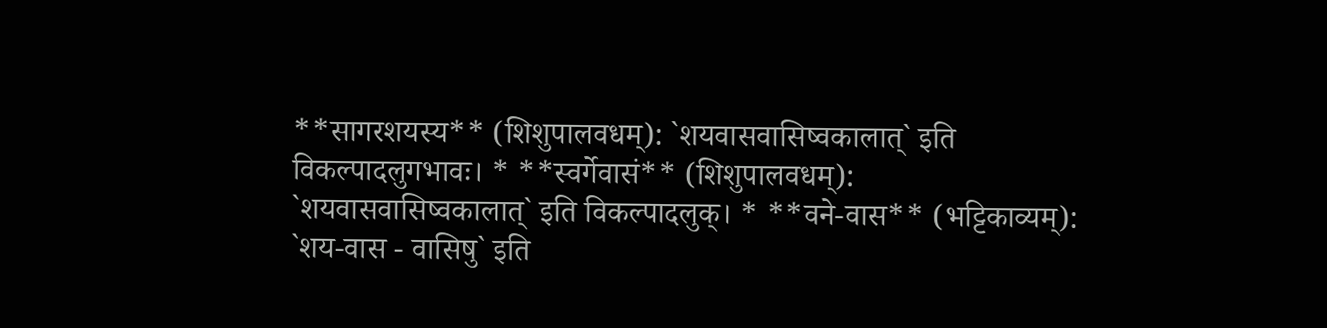**सागरशयस्य** (शिशुपालवधम्): `शयवासवासिष्वकालात्` इति विकल्पादलुगभावः। * **स्वर्गेवासं** (शिशुपालवधम्): `शयवासवासिष्वकालात्` इति विकल्पादलुक्। * **वने-वास** (भट्टिकाव्यम्): `शय-वास - वासिषु` इति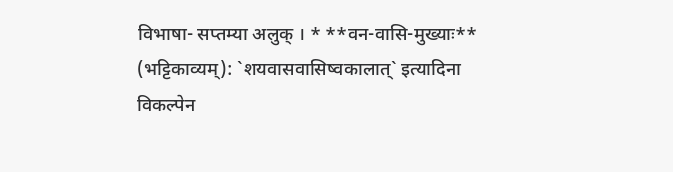विभाषा- सप्तम्या अलुक् । * **वन-वासि-मुख्याः** (भट्टिकाव्यम्): `शयवासवासिष्वकालात्` इत्यादिना विकल्पेन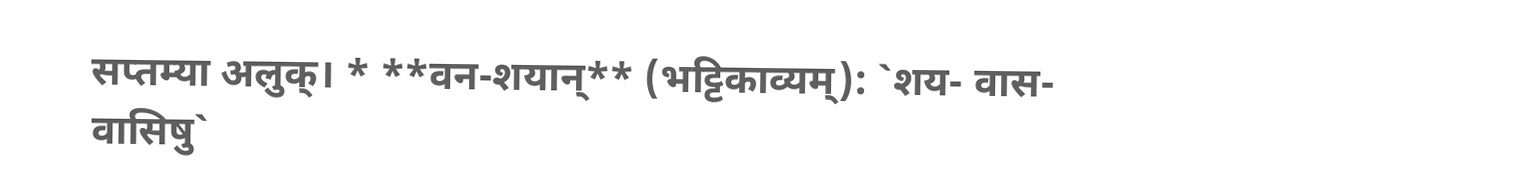सप्तम्या अलुक्। * **वन-शयान्** (भट्टिकाव्यम्): `शय- वास- वासिषु`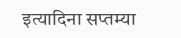इत्यादिना सप्तम्या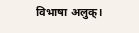विभाषा अलुक्।